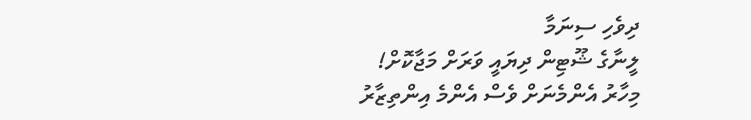ދިވެހި ސިނަމާ
ލީނާގެ ޝޫޓިން ދިޔައީ ވަރަށް މަޖާކޮށް!
މިހާރު އެންމެނަށް ވެސް އެންމެ އިންތިޒާރު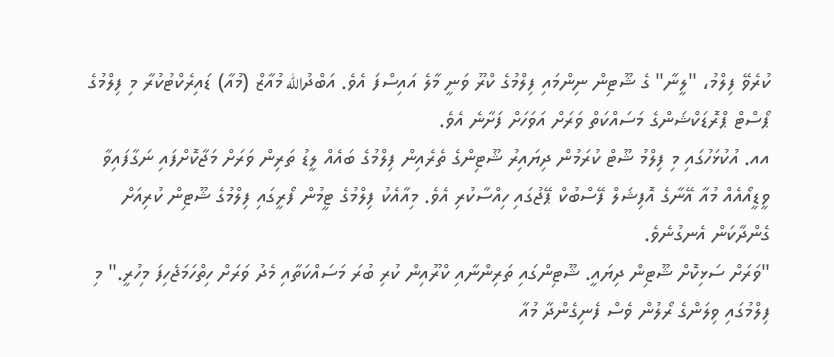ކުރެވޭ ފިލްމު، "ލީނާ" ގެ ޝޫޓިން ނިންމައި ފިލްމުގެ ކްރޫ ވަނީ މާލެ އައިސްފަ އެވެ. އަބްދުالله މުއާޒް (މުއާ) ޑައިރެކްޓުކުރާ މި ފިލްމުގެ ޕޯސްޓް ޕްރޮޑަކްޝަންގެ މަސައްކަތް ވަރަށް އަވަހަށް ފަށާނެ އެވެ.
އއ. އުކުޅަހުގައި މި ފިލްމު ޝޫޓް ކުރަމުން ދިޔައިރު ޝޫޓިންގެ ތެރެއިން ފިލްމުގެ ބައެއް ލީޑު ތަރިން ވަރަށް މަޖާކޮށްފައި ނަގާފައިވާ ވީޑީއޯއެއް މުއާ އޭނާގެ އޮފިޝަލް ފޭސްބުކް ޕޭޖުގައި ހިއްސާކުރި އެވެ. މިއާއެކު ފިލްމުގެ ޓީމުން ފޯރީގައި ފިލްމުގެ ޝޫޓިން ކުރިއަށް ގެންދާކަން އެނގުނެވެ.
"ވަރަށް ސަޅިކޮށް ޝޫޓިން ދިޔައީ. ޝޫޓިންގައި ތަރިންނާއި ކްރޫއިން ކުރި ބުރަ މަސައްކަތާއި މެދު ވަރަށް ހިތްހަމަޖެހިފަ މިހުރީ." މި ފިލްމުގައި ވިލަންގެ ރޯލުން ވެސް ފެނިގެންދާ މުއާ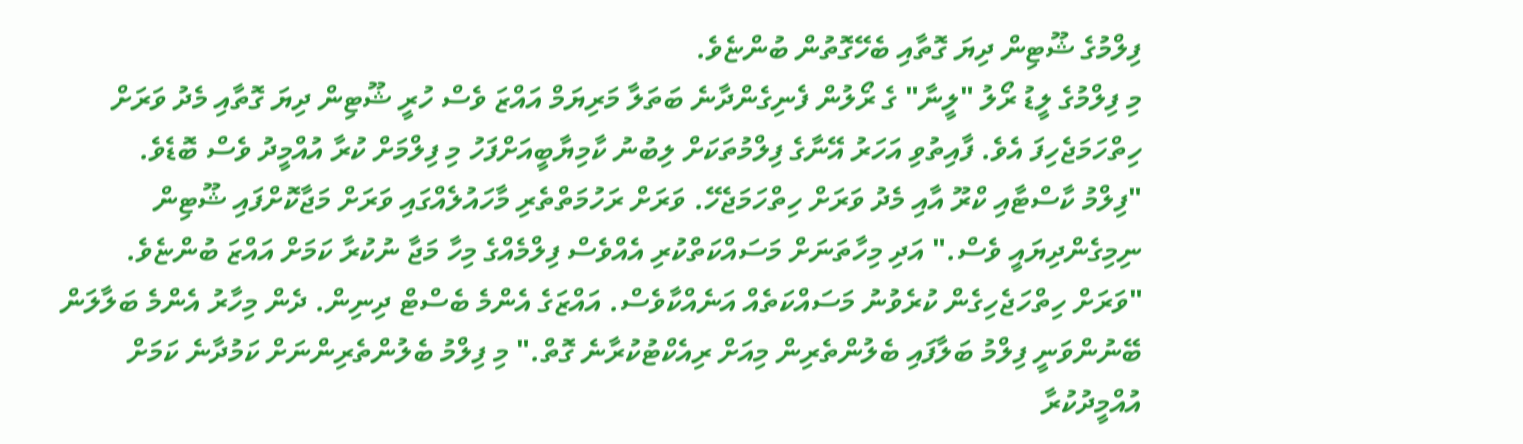ފިލްމުގެ ޝޫޓިން ދިޔަ ގޮތާއި ބެހޭގޮތުން ބުންޏެވެ.
މި ފިލްމުގެ ލީޑު ރޯލު "ލީނާ" ގެ ރޯލުން ފެނިގެންދާނެ ބަތަލާ މަރިޔަމް އައްޒަ ވެސް ހުރީ ޝޫޓިން ދިޔަ ގޮތާއި މެދު ވަރަށް ހިތްހަމަޖެހިފަ އެވެ. ފާއިތުވި އަހަރު އޭނާގެ ފިލްމުތަކަށް ލިބުނު ކާމިޔާބީއަށްފަހު މި ފިލްމަށް ކުރާ އުއްމީދު ވެސް ބޮޑެވެ.
"ފިލްމު ކާސްޓާއި ކްރޫ އާއި މެދު ވަރަށް ހިތްހަމަޖެހޭ. ވަރަށް ރަހުމަތްތެރި މާހައުލެއްގައި ވަރަށް މަޖާކޮށްފައި ޝޫޓިން ނިމިގެންދިޔައީ ވެސް." އަދި މިހާތަނަށް މަސައްކަތްކުރި އެއްވެސް ފިލްމެއްގެ މިހާ މަޖާ ނުކުރާ ކަމަށް އައްޒަ ބުންޏެވެ.
"ވަރަށް ހިތްހަޖެހިގެން ކުރެވުނު މަސައްކަތެއް އަނެއްކާވެސް. އައްޒަގެ އެންމެ ބެސްޓް ދިނިން. ދެން މިހާރު އެންމެ ބަލާލަން ބޭނުންވަނީ ފިލްމު ބަލާފައި ބެލުންތެރިން މިއަށް ރިއެކްޓުކުރާނެ ގޮތް." މި ފިލްމު ބެލުންތެރިންނަށް ކަމުދާނެ ކަމަށް އުއްމީދުކުރާ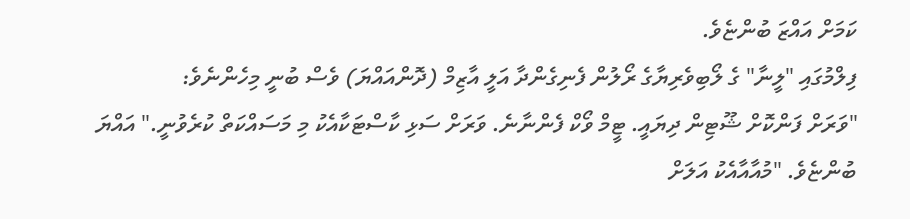ކަމަށް އައްޒަ ބުންޏެވެ.
ފިލްމުގައި "ލީނާ" ގެ ލޯބިވެރިޔާގެ ރޯލުން ފެނިގެންދާ އަލީ އާޒިމް (ދޮންއައްޔަ) ވެސް ބުނީ މިހެންނެވެ:
"ވަރަށް ފަންކޮށް ޝޫޓިން ދިޔައީ. ޓީމް ވޯކް ފެންނާނެ. ވަރަށް ސަޅި ކާސްޓަކާއެކު މި މަސައްކަތް ކުރެވުނީ." އައްޔަ ބުންޏެވެ. "މުއާއާއެކު އަލަށް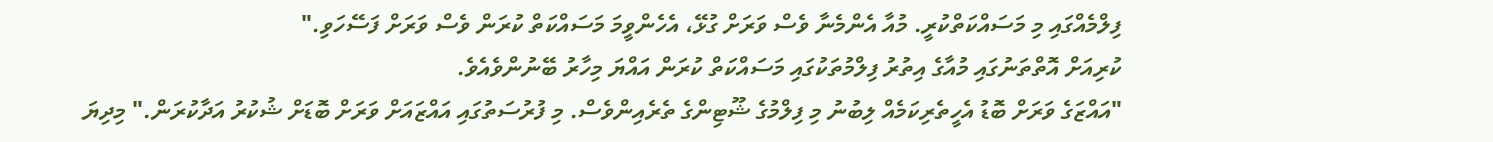ފިލްމެއްގައި މި މަސައްކަތްކުރީ. މުއާ އެންމެނާ ވެސް ވަރަށް ގުޅޭ، އެހެންވީމަ މަސައްކަތް ކުރަން ވެސް ވަރަށް ފަސޭހަވި."
ކުރިއަށް އޮތްތަނުގައި މުއާގެ އިތުރު ފިލްމުތަކުގައި މަސައްކަތް ކުރަން އައްޔަ މިހާރު ބޭނުންވެއެވެ.
"އައްޒަގެ ވަރަށް ބޮޑު އެހީތެރިކަމެއް ލިބުނު މި ފިލްމުގެ ޝޫޓިންގެ ތެރެއިންވެސް. މި ފުރުސަތުގައި އައްޒައަށް ވަރަށް ބޮޑަށް ޝުކުރު އަދާކުރަން." މިދިޔަ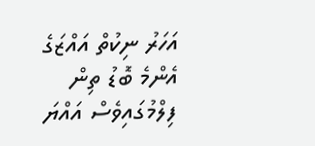އަހަރު ނިކުތް އައްޒަގެ އެންމެ ބޮޑު ތިން ފިލްމުގައިވެސް އައްޔަ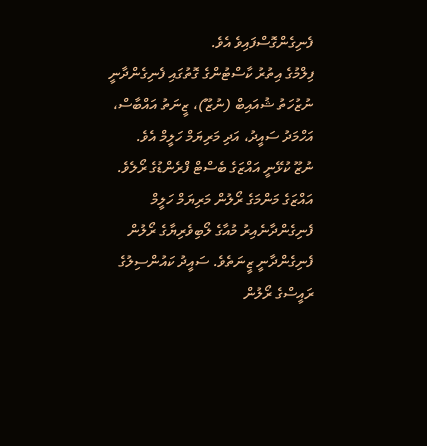ފެނިގެންގޮސްފައިވެ އެވެ.
ފިލްމުގެ އިތުރު ކާސްޓުންގެ ގޮތުގައި ފެނިގެންދާނީ ނުޒުހަތު ޝުއައިބް (ނުޒޫ)، ޒީނަތު އައްބާސް، އަހްމަދު ސައީދު، އަދި މަރިޔަމް ހަލީމް އެވެ.
ނުޒޫ ކުޅޭނީ އައްޒަގެ ބެސްޓް ފްރެންޑުގެ ރޯލެވެ. އައްޒަގެ މަންމަގެ ރޯލުން މަރިޔަމް ހަލީމް ފެނިގެންދާނެއިރު މުއާގެ ލޯބިވެރިޔާގެ ރޯލުން ފެނިގެންދާނީ ޒީނަތެވެ. ސައީދު ކައުންސިލުގެ ރައީސްގެ ރޯލުން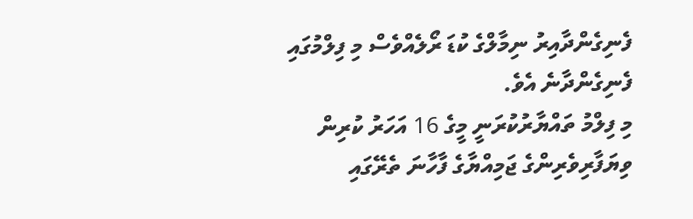ފެނިގެންދާއިރު ނިމާލްގެ ކުޑަ ރޯލެއްވެސް މި ފިލްމުގައި ފެނިގެންދާނެ އެވެ.
މި ފިލްމު ތައްޔާރުކުރަނީ މީގެ 16 އަހަރު ކުރިން ވިޔަފާރިވެރިންގެ ޖަމިއްޔާގެ ފާހާނަ ތެރޭގައި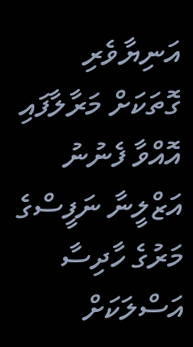އަނިޔާވެރި ގޮތަކަށް މަރާލާފައި އޮއްވާ ފެނުނު އަޒްލީނާ ނަފީސްގެ މަރުގެ ހާދިސާ އަސްލަކަށް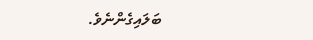ބަލައިގެންނެވެ.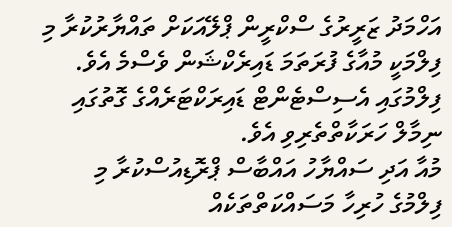އަހްމަދު ޒަރީރުގެ ސްކްރީން ޕްލޭއަކަށް ތައްޔާރުކުރާ މި ފިލްމަކީ މުއާގެ ފުރަތަމަ ޑައިރެކްޝަން ވެސްމެ އެވެ. ފިލްމުގައި އެސިސްޓެންޓް ޑައިރަކްޓަރެއްގެ ގޮތުގައި ނިމާލް ހަރަކާތްތެރިވި އެވެ.
މުއާ އަދި ސައްޔާހު އައްބާސް ޕްރޮޑިއުސްކުރާ މި ފިލްމުގެ ހުރިހާ މަސައްކަތްތަކެއް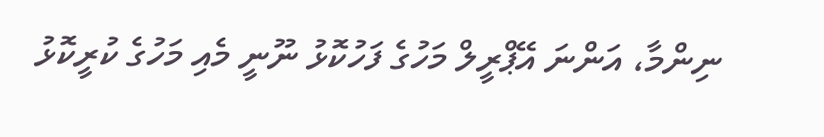ނިންމާ، އަންނަ އޭޕްރީލް މަހުގެ ފަހުކޮޅު ނޫނީ މެއި މަހުގެ ކުރީކޮޅު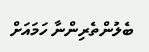ބެލުންތެރިންނާ ހަމައަށް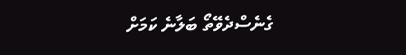ގެނެސްދެވޭތޯ ބަލާނެ ކަމަށް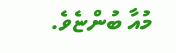މުއާ ބުންޏެވެ.